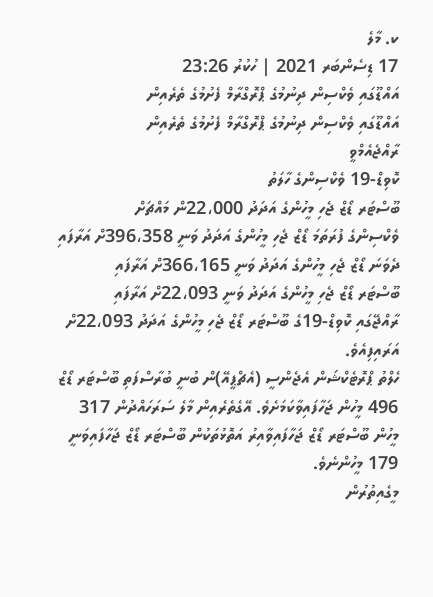ކ. މާލެ
17 ޑިސެންބަރ 2021 | ހުކުރު 23:26
އައްޑޫގައި ވެކްސިން ދިނުމުގެ ޕްރޮގްރާމް ފެށުމުގެ ތެރެއިން
އައްޑޫގައި ވެކްސިން ދިނުމުގެ ޕްރޮގްރާމް ފެށުމުގެ ތެރެއިން
ރާއްޖެއެމްވީ
ކޮވިޑް-19 ވެކްސިންގެ ހާލަތު
ބޫސްޓަރ ޑޯޒް ޖެހި މީހުންގެ އަދަދު 22،000ން މައްޗަށް
ވެކްސިންގެ ފުރަތަމަ ޑޯޒް ޖެހި މީހުންގެ އަދަދު ވަނީ 396،358ށް އަރާފައި
ދެވަނަ ޑޯޒް ޖެހި މީހުންގެ އަދަދު ވަނީ 366،165ށް އަރާފައި
ބޫސްޓަރ ޑޯޒް ޖެހި މީހުންގެ އަދަދު ވަނީ 22،093ށް އަރާފައި
ރާއްޖޭގައި ކޮވިޑް-19ގެ ބޫސްޓަރ ޑޯޒް ޖެހި މީހުންގެ އަދަދު 22،093ށް އަރައިފިއެވެ.
ހެލްތު ޕްރޮޓެކްޝަން އެޖެންސީ (އެޗްޕީއޭ)ން ބުނީ ބުރާސްފަތި ބޫސްޓަރ ޑޯޒް 496 މީހުން ޖަހާފައިވާކަމަށެވެ. އޭގެތެރެއިން މާލެ ސަރަހައްދުން 317 މީހުން ބޫސްޓަރ ޑޯޒް ޖަހާފައިވާއިރު އަތޮޅުތަކުން ބޫސްޓަރ ޑޯޒް ޖަހާފައިވަނީ 179 މީހުންނެވެ.
މީގެއިތުރުން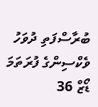ބުރާސްފަތި ދުވަހު ވެކްސިންގެ ފުރަތަމަ ޑޯޒް 36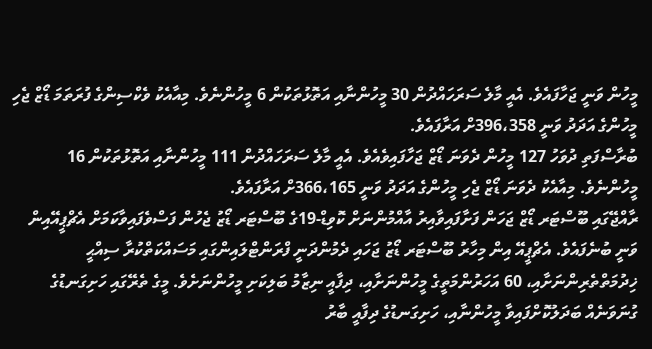މީހުން ވަނީ ޖަހާފައެވެ. އެއީ މާލެ ސަރަހައްދުން 30 މީހުންނާއި އަތޮޅުތަކުން 6 މީހުންނެވެ. މިއާއެކު ވެކްސިންގެ ފުރަތަމަ ޑޯޒް ޖެހި މީހުންގެ އަދަދު ވަނީ 396،358ށް އަރާފައެވެ.
ބުރާސްފަތި ދުވަހު 127 މީހުން ދެވަނަ ޑޯޒް ޖަހާފައިވެއެވެ. އެއީ މާލެ ސަރަހައްދުން 111 މީހުންނާއި އަތޮޅުތަކުން 16 މީހުންނެވެ. މިއާއެކު ދެވަނަ ޑޯޒް ޖެހި މީހުންގެ އަދަދު ވަނީ 366،165ށް އަރާފައެވެ.
ރާއްޖޭގައި ބޫސްޓަރ ޑޯޒް ޖަހަން ފަށާފައިވާއިރު އާއްމުންނަށް ކޮވިޑް-19ގެ ބޫސްޓަރ ޑޯޒު ޖެހުން ފަސްވެފައިވާކަމަށް އެޗްޕީއޭއިން ވަނީ ބުނެފައެވެ. އެޗްޕީއޭ އިން މިހާރު ބޫސްޓަރ ޑޯޒު ޖަހައި ދެމުންދަނީ ފްރަންޓްލައިންގައި މަސައްކަތްކުރާ ސިއްޙީ ޚިދުމަތްތެރިންނަށާއި، 60 އަހަރުންމަތީގެ މީހުންނަށާއި، ދިފާއީ ނިޒާމު ބަލިކަށި މީހުންނަށެވެ. މީގެ ތެރޭގައި ހަށިގަނޑުގެ ގުނަވަނެއް ބަދަލުކޮށްފައިވާ މީހުންނާއި، ހަށިގަނޑުގެ ދިފާއީ ބާރު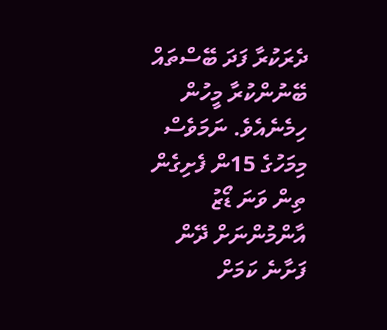ދެރަކުރާ ފަދަ ބޭސްތައް ބޭނުންކުރާ މީހުން ހިމެނެއެވެ. ނަމަވެސް މިމަހުގެ 15ން ފެށިގެން ތިން ވަނަ ޑޯޒު އާންމުންނަށް ދޭން ފަށާނެ ކަމަށް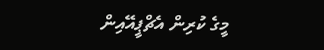މީގެ ކުރިން އެޗްޕީއޭއިން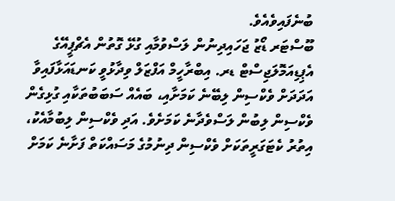ބުނެފައިވެއެވެ.
ބޫސްޓަރ ޑޯޒު ޖަހައިދިނުން ލަސްވުމާއި ގުޅޭ ގޮތުން އެޗްޕީއޭގެ އެޕިޑިއަމޮލަޖިސްޓް ޑރ. އިބްރާހީމް އަފްޒަލް ވިދާޅުވީ ކަނޑައަޅާފައިވާ އަދަދަށް ވެކްސިން ލިބޭނެ ކަމަށާއި، ބައެއް ސަބަބުތަކާއި ގުޅިގެން ވެކްސިން ލިބުން ލަސްވެދާނެ ކަމަށެވެ. އަދި ވެކްސިން ލިބުމާއެކު، އިތުރު ކެޓަގަރީތަކަށް ވެކްސިން ދިނުމުގެ މަސައްކަތް ފަށާނެ ކަމަށް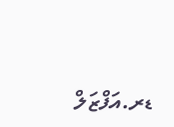ޑރ.އަފްޒަލް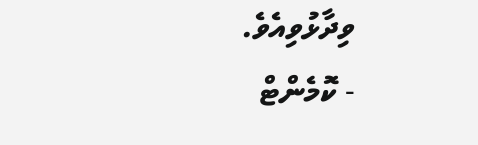ވިދާޅުވިއެވެ.
- ކޮމެންޓް